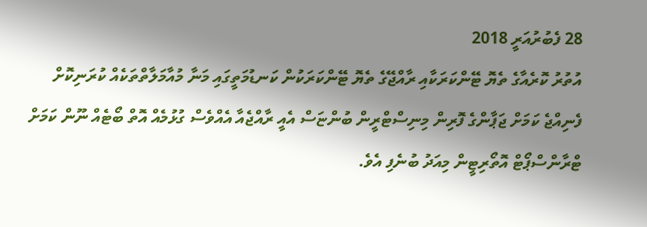28 ފެބުރުއަރީ 2018
އުތުރު ކޮރެއާގެ ތެޔޮ ޓޭންކަރަކާއި ރާއްޖޭގެ ތެޔޮ ޓޭންކަރަކުން ކަނޑުމަތީގައި މަނާ މުއާމަލާތްތަކެއް ކުރަނިކޮށް ފެނިއްޖެ ކަމަށް ޖަޕާންގެ ފޮރިން މިނިސްޓްރީން ބުންޏަސް އެއީ ރާއްޖެއާ އެއްވެސް ގުޅުމެއް އޮތް ބޯޓެއް ނޫން ކަމަށް ޓްރާންސްޕޯޓް އޮތޯރިޓީން މިއަދު ބުނެފި އެވެ.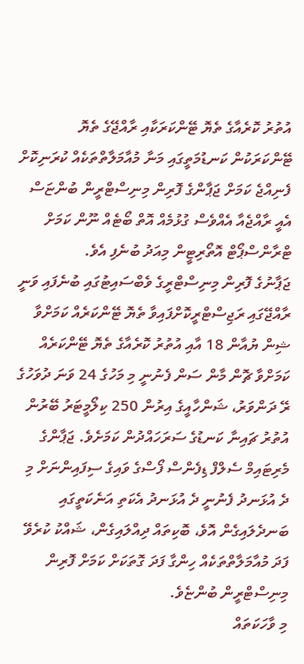އުތުރު ކޮރެއާގެ ތެޔޮ ޓޭންކަރަކާއި ރާއްޖޭގެ ތެޔޮ ޓޭންކަރަކުން ކަނޑުމަތީގައި މަނާ މުއާމަލާތްތަކެއް ކުރަނިކޮށް ފެނިއްޖެ ކަމަށް ޖަޕާންގެ ފޮރިން މިނިސްޓްރީން ބުންޏަސް އެއީ ރާއްޖެއާ އެއްވެސް ގުޅުމެއް އޮތް ބޯޓެއް ނޫން ކަމަށް ޓްރާންސްޕޯޓް އޮތޯރިޓީން މިއަދު ބުނެފި އެވެ.
ޖަޕާނުގެ ފޮރިން މިނިސްޓްރީގެ ވެބްސައިޓުގައި ބުނެފައި ވަނީ ރާއްޖޭގައި ރަޖިސްޓްރީކޮށްފައިވާ ތެޔޮ ޓޭންކަރެއް ކަމަށްވާ ޝިން ޔުއާން 18 އާއި އުތުރު ކޮރެއާގެ ތެޔޮ ޓޭންކަރެއް ކަމަށްވާ ޗޮން މާން ސަން ފެނުނީ މި މަހުގެ 24 ވަނަ ދުވަހުގެ ރޭ ދަންވަރު، ޝަންހާއީގެ އިރުން 250 ކިލޯމީޓަރު ބޭރުން އުތުރު ޗައިނާ ކަނޑުގެ ސަރަހައްދުން ކަމަށެވެ. ޖަޕާންގެ މެރިޓައިމް ސެލްފް ޑިފެންސް ފޯސްގެ ވައިގެ ސިފައިންނަށް މި ދެ އުޅަނދު ފެނުނީ ދެ އުޅަނދު އެކަތި އަނެކަތީގައި ބަނދެލައިގެން އޮވެ، ބޮކިތައް ދިއްލައިގެން، ޝައްކު ކުރެވޭ ފަދަ މުއާމަލާތްތަކެއް ހިންގާ ފަދަ ގޮތަކަށް ކަމަށް ފޮރިން މިނިސްޓްރީން ބުންޏެވެ.
މި ވާހަކަތައް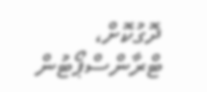ދޮގުކޮށް، ޓްރާންސްޕޯޓުން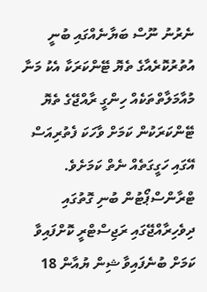ނެރުނު ނޫސް ބަޔާނެއްގައި ބުނީ އުތުރުކޮރެއާގެ ތެޔޮ ޓޭންކަރަކާ އެކު މަނާ މުއާމަލާތްތަކެއް ހިންގީ ރާއްޖޭގެ ތެޔޮ ޓޭންކަރަކުން ކަމަށް ވާހަކަ ފެތުރިއަސް އޭގައި ހަގީގަތެއް ނެތް ކަމަށެވެ.
ޓްރާންސްޕޯޓުން ބުނި ގޮތުގައި ދިވެހިރާއްޖޭގައި ރަޖިސްޓްރީ ކޮށްފައިވާ ކަމަށް ބުނެފައިވާ ޝިން ޔުއާން 18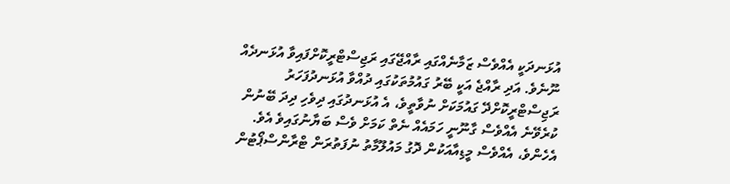އުޅަނދަކީ އެއްވެސް ޒަމާނެއްގައި ރާއްޖޭގައި ރަޖިސްޓްރީކޮށްފައިވާ އުޅަނދެއް ނޫނެވެ. އަދި ރާއްޖެ އަކީ ބޭރު ގައުމުތަކުގައި ދުއްވާ އުޅަނދުފަހަރު ރަޖިސްޓްރީކޮށްދޭ ގައުމަކަށް ނުވާތީވެ، އެ އުޅަނދުގައި ދިވެހި ދިދަ ބޭނުން ކުރެވޭނެ އެއްވެސް ގާނޫނީ ހަމައެއް ނެތް ކަމަށް ވެސް ބަޔާނުގައިވެ އެވެ.
އެހެންވެ، އެއްވެސް މީޑިއާއަކުން ދޮގު މައުލޫމާތު ނުފަތުރަން ޓްރާންސްޕޯޓުން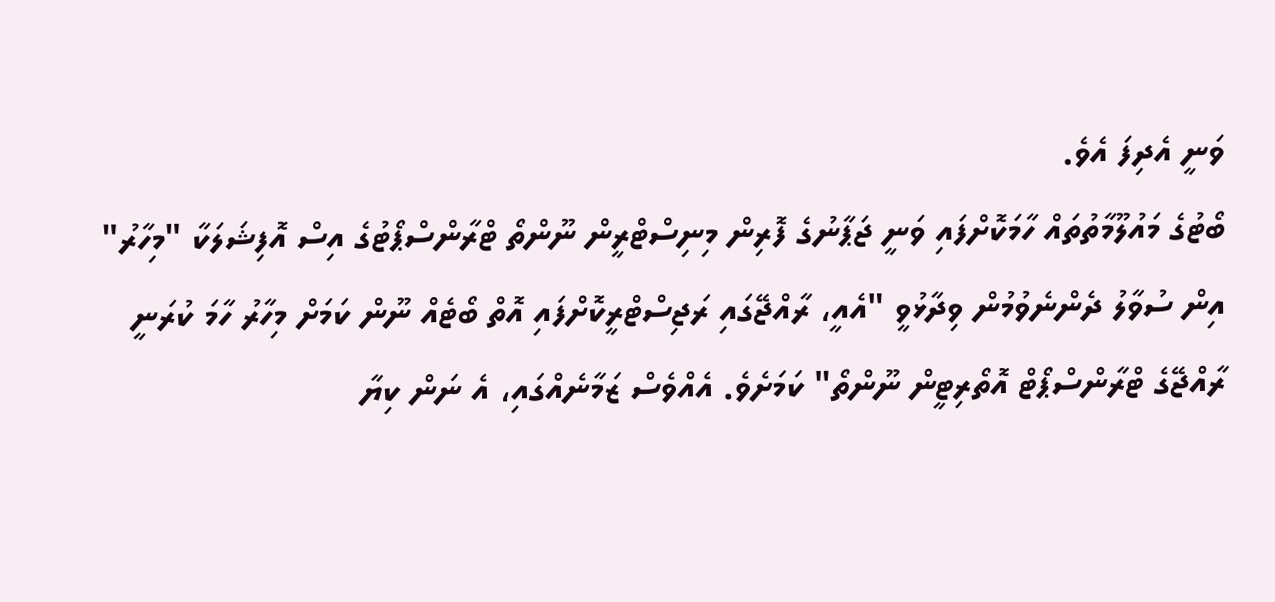ވަނީ އެދިފަ އެވެ.
ބޯޓުގެ މައުލޫމާތުތައް ހާމަކޮށްފައި ވަނީ ޖަޕާނުގެ ފޮރިން މިނިސްޓްރީން ނޫންތޯ ޓްރާންސްޕޯޓުގެ އިސް އޮފިޝަލަކާ "މިހާރު" އިން ސުވާލު ދެންނެވުމުން ވިދާޅުވީ "އެއީ، ރާއްޖޭގައި ރަޖިސްޓްރީކޮށްފައި އޮތް ބޯޓެއް ނޫން ކަމަށް މިހާރު ހާމަ ކުރަނީ ރާއްޖޭގެ ޓްރާންސްޕޯޓް އޮތޯރިޓީން ނޫންތޯ" ކަމަށެވެ. އެއްވެސް ޒަމާނެއްގައި، އެ ނަން ކިޔާ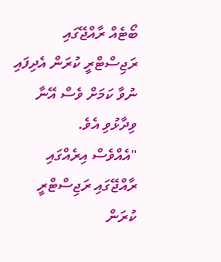ބޯޓެއް ރާއްޖޭގައި ރަޖިސްޓްރީ ކުރަން އެދިފައި ނުވާ ކަމަށް ވެސް އޭނާ ވިދާޅުވި އެވެ.
"އެއްވެސް އިރެއްގައި ރާއްޖޭގައި ރަޖިސްޓްރީ ކުރަން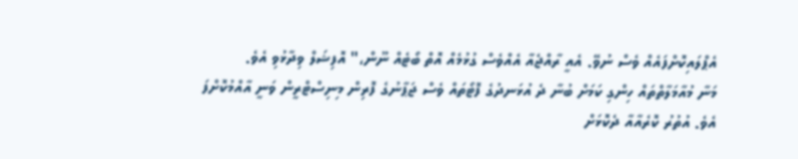އެޕްލައިކޮށްފައެއް ވެސް ނުވޭ. އެއީ ރާއްޖެއާ އެއްވެސް ގުޅުމެއް އޮތް ބޯޓެއް ނޫން،" އޮފިޝަލް ވިދާޅުވި އެވެ.
މަނާ މުއާމަލާތްތައް ހިންގި ކަމަށް ބުނާ ދެ އުޅަނދުގެ ފޮޓޯތައް ވެސް ޖަޕާނުގެ ފޮރިން މިނިސްޓްރީން ވަނީ އާއްމުކޮށްފަ އެވެ. އުތުރު ކޮރެއާއާ ދެކޮޅަށް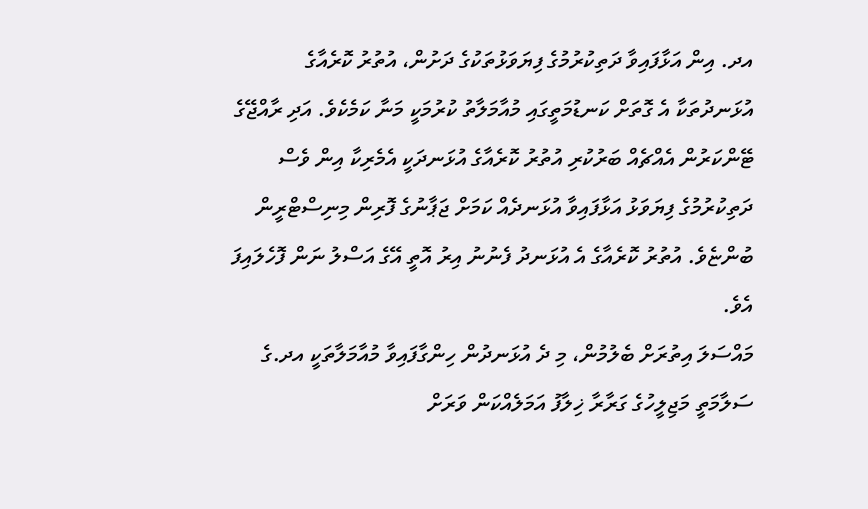އދ. އިން އަޅާފައިވާ ދަތިކުރުމުގެ ފިޔަވަޅުތަކުގެ ދަށުން، އުތުރު ކޮރެއާގެ އުޅަނދުތަކާ އެ ގޮތަށް ކަނޑުމަތީގައި މުއާމަލާތު ކުރުމަކީ މަނާ ކަމެކެވެ. އަދި ރާއްޖޭގެ ޓޭންކަރުން އެއްޗެއް ބަރުކުރި އުތުރު ކޮރެއާގެ އުޅަނދަކީ އެމެރިކާ އިން ވެސް ދަތިކުރުމުގެ ފިޔަވަޅު އަޅާފައިވާ އުޅަނދެއް ކަމަށް ޖަޕާނުގެ ފޮރިން މިނިސްޓްރީން ބުންޏެވެ. އުތުރު ކޮރެއާގެ އެ އުޅަނދު ފެނުނު އިރު އޮތީ އޭގެ އަސްލު ނަން ފޮހެލައިފަ އެވެ.
މައްސަލަ އިތުރަށް ބެލުމުން، މި ދެ އުޅަނދުން ހިންގާފައިވާ މުއާމަލާތަކީ އދ.ގެ ސަލާމަތީ މަޖިލީހުގެ ގަރާރާ ޚިލާފު އަމަލެއްކަން ވަރަށް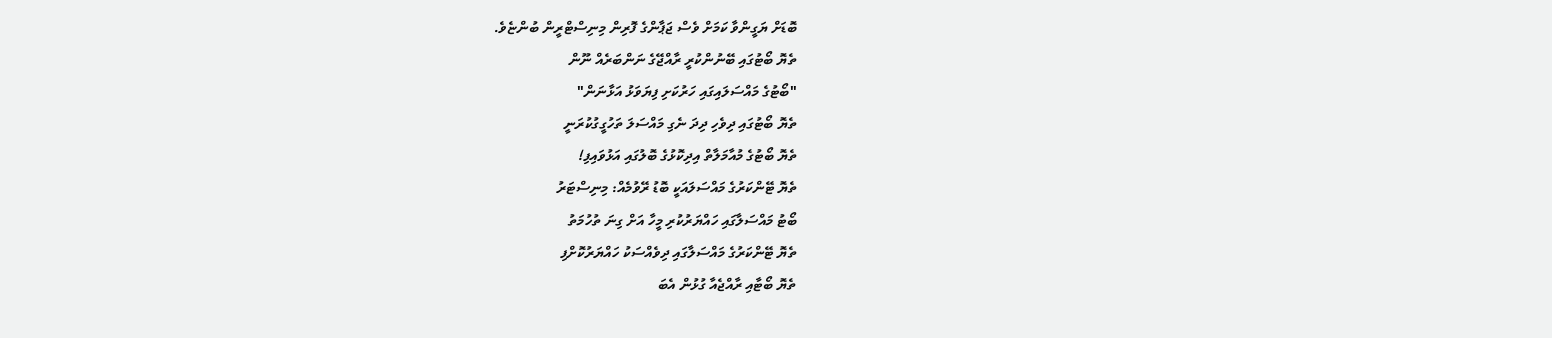ބޮޑަށް ޔަގީންވާ ކަމަށް ވެސް ޖަޕާންގެ ފޮރިން މިނިސްޓްރީން ބުންޏެވެ.
ތެޔޮ ބޯޓުގައި ބޭނުންކުރީ ރާއްޖޭގެ ނަންބަރެއް ނޫން
"ބޯޓުގެ މައްސަލައިގައި ހަރުކަށި ފިޔަވަޅު އަޅާނަން"
ތެޔޮ ބޯޓުގައި ދިވެހި ދިދަ ނެގި މައްސަލަ ތަހުގީގުކުރަނީ
ތެޔޮ ބޯޓުގެ މުއާމަލާތް އިދިކޮޅުގެ ބޮލުގައި އަޅުވައިފި!
ތެޔޮ ޓޭންކަރުގެ މައްސަލައަކީ ބޮޑު ރޭވުމެއް: މިނިސްޓަރު
ބޯޓު މައްސަލާގައި ހައްޔަރުކުރި މީހާ އަށް ގިނަ ތުހުމަތު
ތެޔޮ ޓޭންކަރުގެ މައްސަލާގައި ދިވެއްސަކު ހައްޔަރުކޮށްފި
ތެޔޮ ބޯޓާއި ރާއްޖެއާ ގުޅުން އެބަ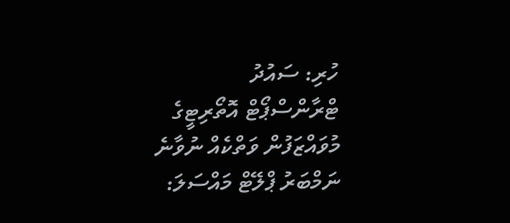ހުރި: ސައުދު
ޓްރާންސްޕޯޓް އޮތޯރިޓީގެ މުވައްޒަފުން ވަތްކެއް ނުވާނެ
ނަމްބަރު ޕްލޭޓް މައްސަލަ: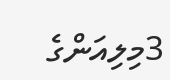3މިލިއަންގެ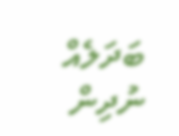ބަދަލެއް ނުދިން